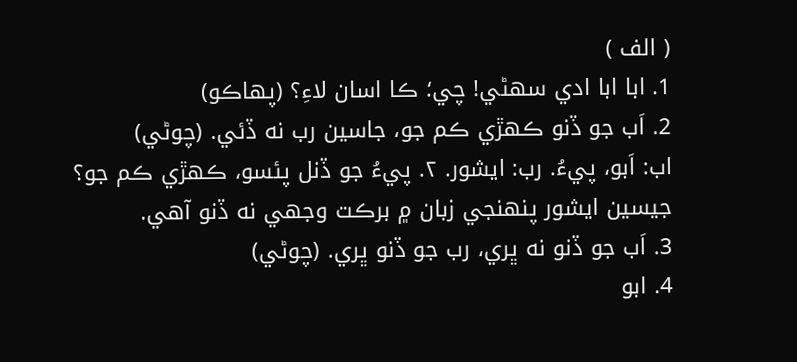( الف )
1. ابا ابا ادي سهڻي! چي؛ ڪا اسان لاءِ؟ (پھاڪو)
2. اَب جو ڏنو ڪھڙي ڪم جو، جاسين رب نه ڏئي. (چوڻي)
اب: اَبو، پيءُ. رب: ايشور. ۲. پيءُ جو ڏنل پئسو، ڪھڙي ڪم جو؟ جيسين ايشور پنھنجي زبان ۾ برڪت وجهي نه ڏنو آهي.
3. اَب جو ڏنو نه ڀري، رب جو ڏنو ڀري. (چوڻي)
4. ابو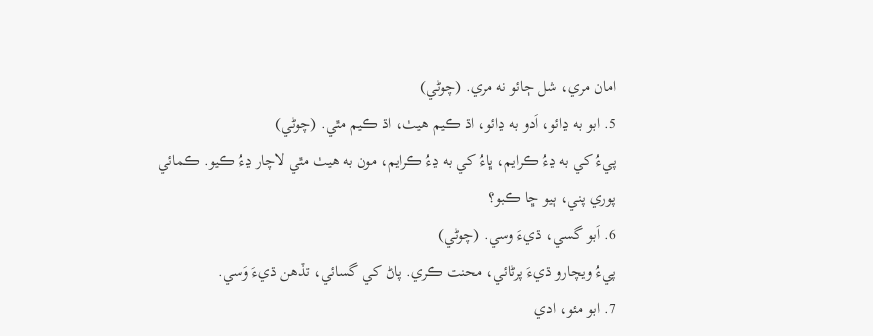امان مري، شل ڄائو نه مري. (چوڻي)
5. ابو به ڍائو، اَدو به ڍائو، اڌ ڪيم هيٺ، اڌ ڪيم مٿي. (چوڻي)
پيءُ کي به ڍءُ ڪرايم، ڀاءُ کي به ڍءُ ڪرايم، مون به هيٺ مٿي لاچار ڍءُ ڪيو. ڪمائي پوري پني، ٻيو ڇا ڪبو؟
6. اَبو گسي، ڌيءَ وسي. (چوڻي)
پيءُ ويچارو ڌيءَ پرڻائي، محنت ڪري. پاڻ کي گسائي، تڏهن ڌيءَ وَسي.
7. ابو مئو، ادي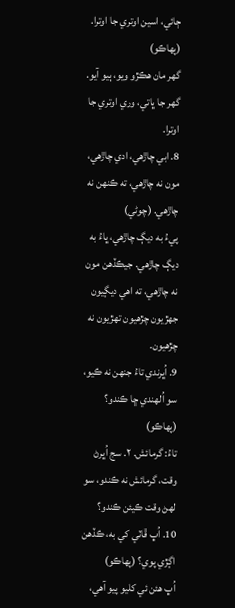ڄائي، اسين اوتري جا اوترا. (پھاڪو)
گهر مان هڪڙو ويو، ٻيو آيو. گهر جا ڀاتي، وري اوتري جا اوترا.
8. ابي چاڙهي، ادي چاڙهي، مون نه چاڙهي، ته ڪنھن نه چاڙهي. (چوڻي)
پيءُ به ديڳ چاڙهي، ڀاءُ به ديڳ چاڙهي. جيڪڏهن مون نه چاڙهي، ته اهي ديڳيون جھڙيون چڙهيون تھڙيون نه چڙهيون.
9. اُڀرندي تاءُ جنھن نه ڪيو، سو اُلھندي ڇا ڪندو؟ (پھاڪو)
تاءُ: گرمائش. ۲. سج اُڀرڻ وقت، گرمائش نه ڪندو، سو لھڻ وقت ڪيئن ڪندو؟
10. اُڀ ڦاٽي کي به، ڪڏهن اڳڙي پوي؟ (پھاڪو)
اُڀ هئن ئي کليو پيو آهي،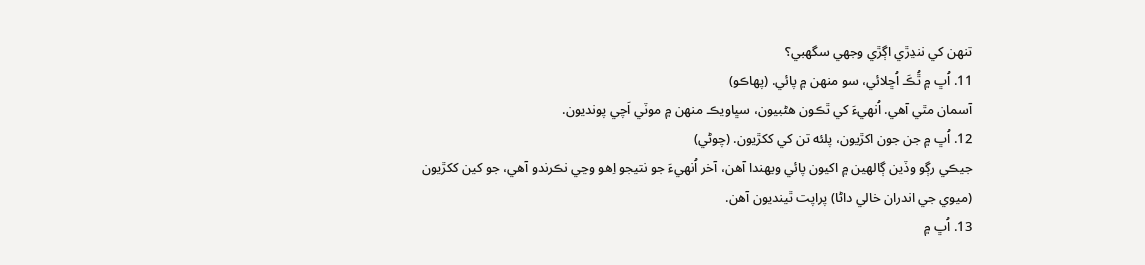تنھن کي ننڍڙي اڳڙي وجهي سگهبي؟
11. اُڀ ۾ ٿُڪَ اُڇلائي، سو منھن ۾ پائي. (پھاڪو)
آسمان مٿي آهي. اُنھيءَ کي ٿڪون هڻبيون، سڀاويڪ منھن ۾ موٽي اَچي پونديون.
12. اُڀ ۾ جن جون اکڙيون، پلئه تن کي ککڙيون. (چوڻي)
جيڪي رڳو وڏين ڳالھين ۾ اکيون پائي ويھندا آهن، آخر اُنھيءَ جو نتيجو اِهو وڃي نڪرندو آهي، جو کين ککڙيون (ميوي جي اندران خالي داڻا) پراپت ٿينديون آهن.
13. اُڀ ۾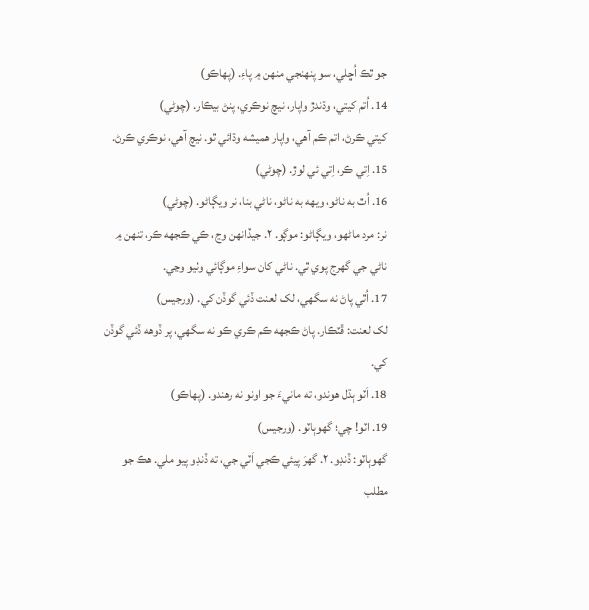جو ٿڪ اُڇلي، سو پنھنجي منھن ۾ پاءِ. (پھاڪو)
14. اُتم کيتي، وڌندڙ واپار، نيچ نوڪري، پنڻ بيڪار. (چوڻي)
کيتي ڪرڻ، اتم ڪم آهي، واپار هميشه وڌائي ٿو. نيچ آهي، نوڪري ڪرڻ.
15. اِتي ڪر، اِتي ئي لوڙ. (چوڻي)
16. اُٿ به ناڻو، ويهه به ناڻو، ناڻي بنا، نر ويڳاڻو. (چوڻي)
نر: مرد ماڻھو، ويڳاڻو: موڳو. ۲. جيڏانھن وڃ، ڪي ڪجهه ڪر، تنھن ۾ ناڻي جي گهرج پوي ٿي. ناڻي کان سواءِ موڳائي وٺيو وڃي.
17. اُٿي پاڻ نه سگهي، لک لعنت ڏئي گوڏن کي. (ورجيس)
لک لعنت: ڦٽڪار. پاڻ ڪجهه ڪم ڪري ڪو نه سگهي، پر ڏوهه ڏئي گوڏن کي.
18. اَٽو ٻڌل هوندو، ته مانيءَ جو اونو نه رهندو. (پھاڪو)
19. اٽو! چي؛ گهوٻاٽو. (ورجيس)
گهوٻاٽو: ڏنڊو. ۲. گھرَ پيئي ڪجي اَٽي جي، ته ڏنڊو پيو ملي. هڪ جو مطلب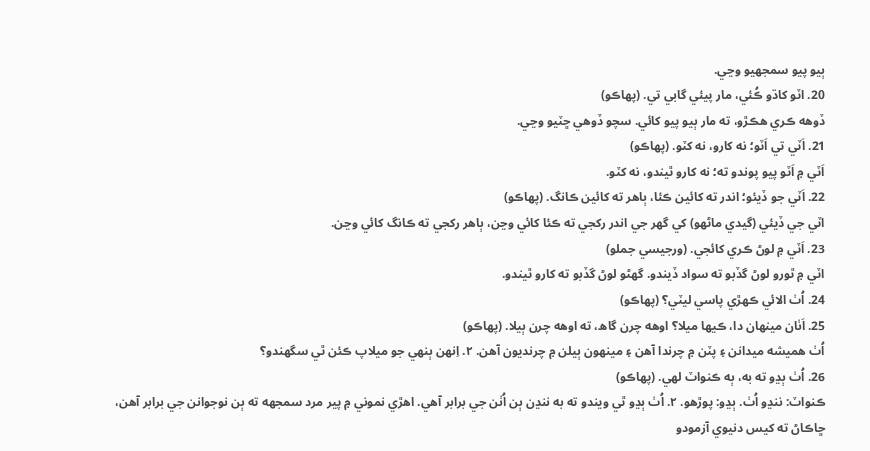ٻيو پيو سمجهيو وڃي.
20. اٽو کاڌو ڪُئي، مار پيئي گابي تي. (پھاڪو)
ڏوهه ڪري هڪڙو، ته مار ٻيو پيو کائي. سچو ڏوهي ڇٽيو وڃي.
21. اَٽي تي اَٽو؛ نه کارو، نه کٽو. (پھاڪو)
اَٽي ۾ اَٽو پيو پوندو ته؛ نه کارو ٿيندو، نه کٽو.
22. اَٽي جو ڏيئو؛ اندر ته کائين ڪئا، ٻاهر ته کائين ڪانگ. (پھاڪو)
اٽي جي ڏيئي (گيدي ماڻھو) کي گهر جي اندر رکجي ته ڪئا کائي وڃن، ٻاهر رکجي ته ڪانگ کائي وڃن.
23. اَٽي ۾ لوڻ ڪري کائجي. (ورجيسي جملو)
اٽي ۾ ٿورو لوڻ گڏبو ته سواد ڏيندو. گهڻو لوڻ گڏبو ته کارو ٿيندو.
24. اُٺ الائي ڪھڙي پاسي ليٽي؟ (پھاڪو)
25. اَٺان مينھان دا، ڪيھا ميلا؟ اوهه چرن گاھ، ته اوهه چرن ٻيلا. (پھاڪو)
اُٺ هميشه ميدانن ۽ پٽن ۾ چرندا آهن ۽ مينھون ٻيلن ۾ چرنديون آهن. ۲. اِنهن ٻنهي جو ميلاپ ڪئن ٿي سگهندو؟
26. اُٺ ٻڍو ته به، ٻه ڪنواٽ لهي. (پھاڪو)
ڪنواٽ: ننڍو اُٺ. ٻڍو: پوڙهو. ۲. اُٺ ٻڍو ٿي ويندو ته به ننڍن ٻن اُٺن جي برابر آهي. اهڙي نموني ۾ پير مرد سمجهه ته ٻن نوجوانن جي برابر آهن، ڇاڪاڻ ته کيس دنيوي آزمودو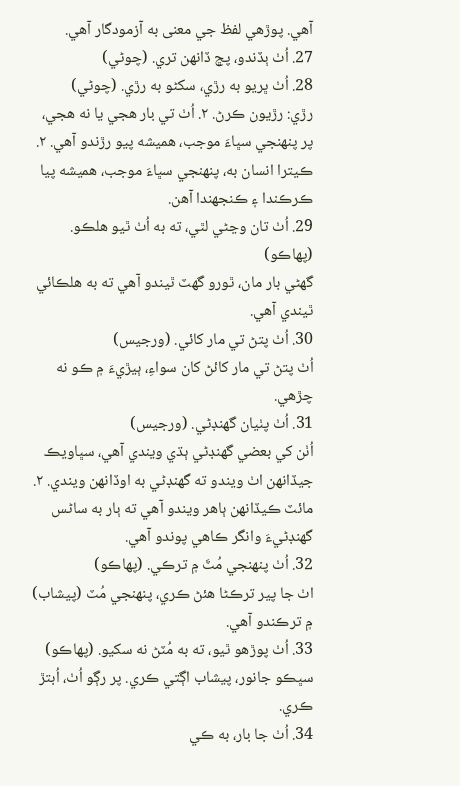آهي. پوڙهي لفظ جي معنى به آزمودگار آهي.
27. اُٺ ٻڏندو، پڇ ڏانھن تري. (چوڻي)
28. اُٺ ڀريو به رڙي، سکڻو به رڙي. (چوڻي)
رڙي: رڙيون ڪرڻ. ۲. اُٺ تي بار هجي يا نه هجي، پر پنھنجي سڀاءَ موجب، هميشه پيو رڙندو آهي. ۲. ڪيترا انسان به، پنھنجي سڀاءَ موجب، هميشه پيا ڪرڪندا ۽ ڪنجهندا آهن.
29. اُٺ تان وڃڻي لٿي، ته به اُٺ ٿيو هلڪو. (پھاڪو)
گهڻي بار مان، ٿورو گهٽ ٿيندو آهي ته به هلڪائي ٿيندي آهي.
30. اُٺ پتڻ تي مار کائي. (ورجيس)
اُٺ پتڻ تي مار کائڻ کان سواءِ، ٻيڙيءَ ۾ ڪو نه چڙهي.
31. اُٺ پٺيان گهنڊڻي. (ورجيس)
اُٺن کي بعضي گهنڊڻي ٻڌي ويندي آهي، سڀاويڪ جيڏانھن اٺ ويندو ته گهنڊڻي به اوڏانھن ويندي. ۲. مائٽ ڪيڏانھن ٻاهر ويندو آهي ته ٻار به ساڻس گهنڊڻيءَ وانگر ڪاهي پوندو آهي.
32. اُٺ پنھنجي مُٽَ ۾ ترڪي. (پھاڪو)
اٺ جا پير ترڪڻا ھئڻ ڪري، پنھنجي مُٽ (پيشاب) ۾ ترڪندو آهي.
33. اُٺ پوڙهو ٿيو، ته به مُٽڻ نه سکيو. (پھاڪو)
سڀڪو جانور، پيشاب اڳتي ڪري. پر رڳو اُٺ، اُبتڙ ڪري.
34. اُٺ جا بار، به ڪي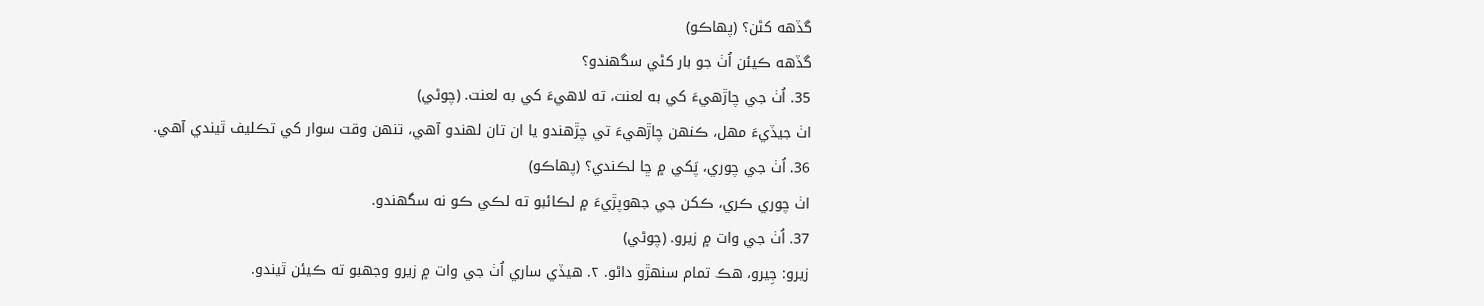گڏهه کڻن؟ (پھاڪو)
گڏهه ڪيئن اُٺ جو بار کڻي سگهندو؟
35. اُٺ جي چاڙهيءَ کي به لعنت، ته لاهيءَ کي به لعنت. (چوڻي)
اٺ جيڏيءَ مهل، ڪنھن چاڙهيءَ تي چڙهندو يا ان تان لهندو آهي، تنھن وقت سوار کي تڪليف ٿيندي آهي.
36. اُٺ جي چوري، پَکي ۾ ڇا لڪندي؟ (پھاڪو)
اٺ چوري ڪري، ڪکن جي جهوپڙيءَ ۾ لڪائبو ته لڪي ڪو نه سگهندو.
37. اُٺ جي وات ۾ زيرو. (چوڻي)
زيرو: جِيرو، هڪ تمام سنهڙو داڻو. ۲. هيڏي ساري اُٺ جي وات ۾ زيرو وجهبو ته ڪيئن ٿيندو.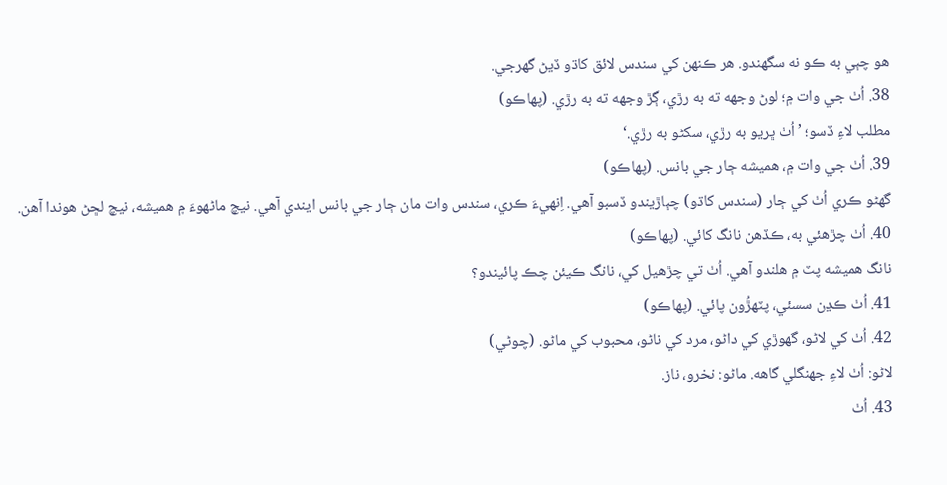هو چٻي به ڪو نه سگهندو. ھر ڪنھن کي سندس لائق کاڌو ڏيڻ گهرجي.
38. اُٺ جي وات ۾؛ لوڻ وجهه ته به رڙي، ڳڙ وجهه ته به رڙي. (پھاڪو)
مطلب لاءِ ڏسو؛ ’اُٺ ڀريو به رڙي، سکڻو به رڙي.‘
39. اُٺ جي وات ۾، هميشه ڄار جي بانس. (پھاڪو)
گهڻو ڪري اُٺ کي ڄار (سندس کاڌو) چٻاڙيندو ڏسبو آهي. اِنھيءَ ڪري، سندس وات مان ڄار جي بانس ايندي آهي. نيچ ماڻھوءَ ۾ هميشه، نيچ لڇڻ هوندا آهن.
40. اُٺ چڙهئي به، ڪڏهن نانگ کائي. (پھاڪو)
نانگ هميشه پٽ ۾ هلندو آهي. اُٺ تي چڙهيل کي، نانگ ڪيئن چڪ پائيندو؟
41. اُٺ ڪڍن سسئي، پٽهڙُون پائي. (پھاڪو)
42. اُٺ کي لاڻو، گهوڙي کي داڻو، مرد کي ناڻو، محبوب کي ماڻو. (چوڻي)
لاڻو: اُٺ لاءِ جهنگلي گاهه. ماڻو: نخرو، ناز.
43. اُٺ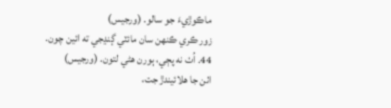ماڪوڙيءَ جو سالو. (ورجيس)
زور ڪري ڪنھن سان مائٽي ڳنڍجي ته ائين چون.
44. اُٺ نه پڄي، ٻورن هڻي لتون. (ورجيس)
اٺن جا هلائيندڙ جت،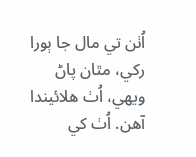اُٺن تي مال جا ٻورا رکي، مٿان پاڻ ويھي، اُٺ هلائيندا آهن. اُٺ کي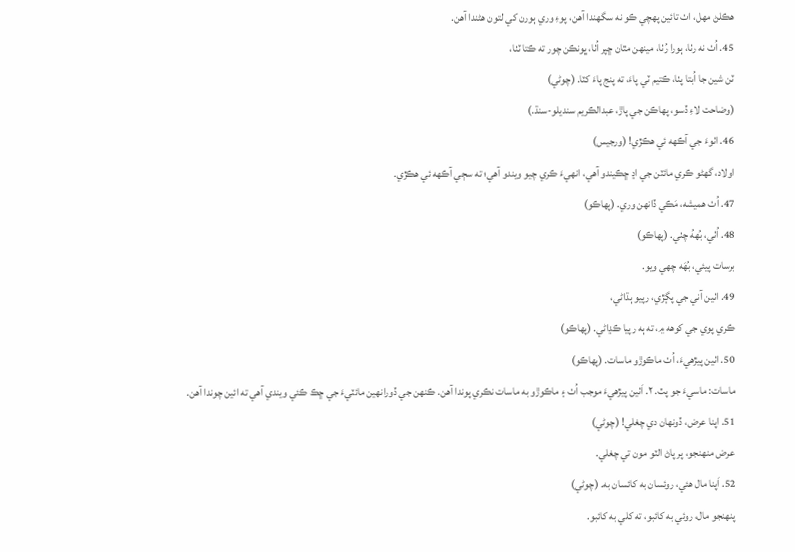هڪلڻ مھل، اٺ تائين پھچي ڪو نه سگهندا آهن، پوءِ وري ٻورن کي لتون هڻندا آھن.
45. اُٺ نه رٺا، ٻورا رُٺا، مينهن مٿان ڇپر اُٺا، ڀونڪن چور ته ڪتا ٽٺا،
ٽن شين جا اُبتا پٺا، ڪتيم ٽي پاءَ، ته پنج پاءَ کٽا. (چوڻي)
(وضاحت لاءِ ڏسو، پھاڪن جي پاڙ، عبدالڪريم سنديلو-سنڌ.)
46. اٺوءَ جي آڪهه ئي هڪڙي! (ورجيس)
اولاد، گهڻو ڪري مائٽن جي اڍ ڇڪيندو آهي، انھيءَ ڪري چيو ويندو آهي؛ ته سڄي آڪهه ئي هڪڙي.
47. اُٺ هميشه، مَڪي ڏانھن وري. (پھاڪو)
48. اُٺي، بُههُ چٺي. (پھاڪو)
برسات پيئي، بُهَه چهي ويو.
49. اٺين آني جي پڳڙي، رپيو ٻڌاڻي،
ڪري پوي جي کوهه ۾، ته ٻه رپيا ڪڍاڻي. (پھاڪو)
50. اٺين پيڙهيءَ، اُٺ ماڪوڙو ماسات. (پھاڪو)
ماسات: ماسيءَ جو پٽ. ۲. اَٺين پيڙهيءَ موجب اُٺ ۽ ماڪوڙو به ماسات نڪري پوندا آهن. ڪنھن جي ڏورانهين مائٽيءَ جي ڇڪ ڪئي ويندي آهي ته ائين چوندا آهن.
51. اپنا عرض، ڏونهان دي چغلي! (چوڻي)
عرض منھنجو، پر پاڻ الٽو مون تي چغلي.
52. اَپنا مال هئي، روئسان به کائسان به. (چوڻي)
پنھنجو مال، روئي به کائبو، ته کلي به کائبو.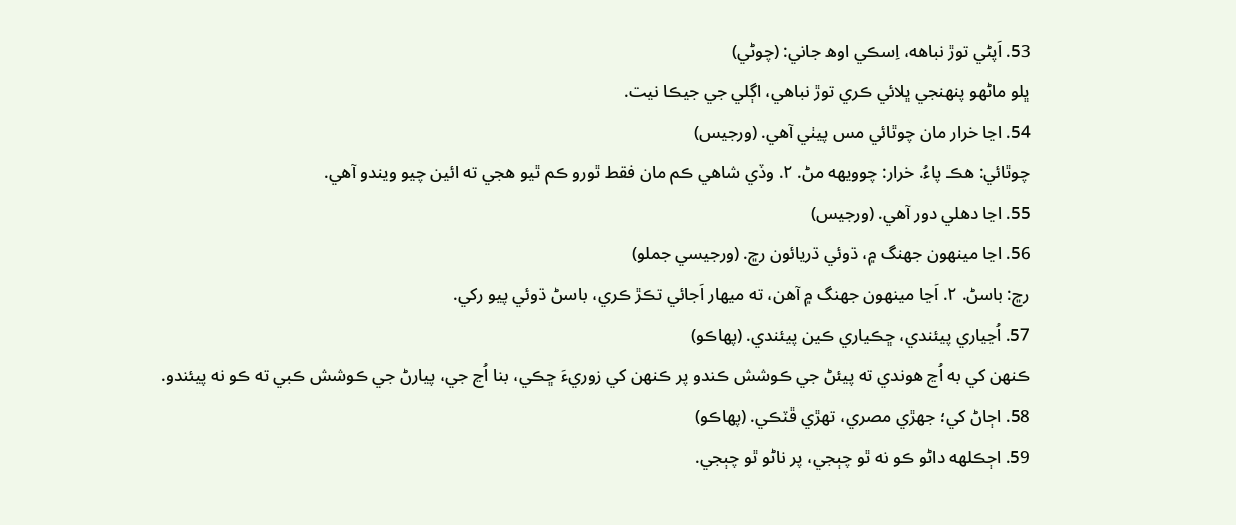53. اَپڻي توڙ نباهه، اِسڪي اوھ جاني: (چوڻي)
ڀلو ماڻھو پنھنجي ڀلائي ڪري توڙ نباهي، اڳلي جي جيڪا نيت.
54. اڃا خرار مان چوٿائي مس پيٺي آهي. (ورجيس)
چوٿائي: هڪ پاءُ. خرار: چوويهه مڻ. ۲. وڏي شاهي ڪم مان فقط ٿورو ڪم ٿيو هجي ته ائين چيو ويندو آهي.
55. اڃا دهلي دور آهي. (ورجيس)
56. اڃا مينهون جهنگ ۾، ڌوئي ڌريائون رڇ. (ورجيسي جملو)
رڇ: باسڻ. ۲. اَڃا مينهون جهنگ ۾ آهن، ته ميهار اَجائي تڪڙ ڪري، باسڻ ڌوئي پيو رکي.
57. اُڃياري پيئندي، ڇڪياري ڪين پيئندي. (پھاڪو)
ڪنھن کي به اُڃ هوندي ته پيئڻ جي ڪوشش ڪندو پر ڪنھن کي زوريءَ ڇڪي، بنا اُڃ جي، پيارڻ جي ڪوشش ڪبي ته ڪو نه پيئندو.
58. اڄاڻ کي؛ جھڙي مصري، تھڙي ڦٽڪي. (پھاڪو)
59. اڄڪلهه داڻو ڪو نه ٿو چٻجي، پر ناڻو ٿو چٻجي.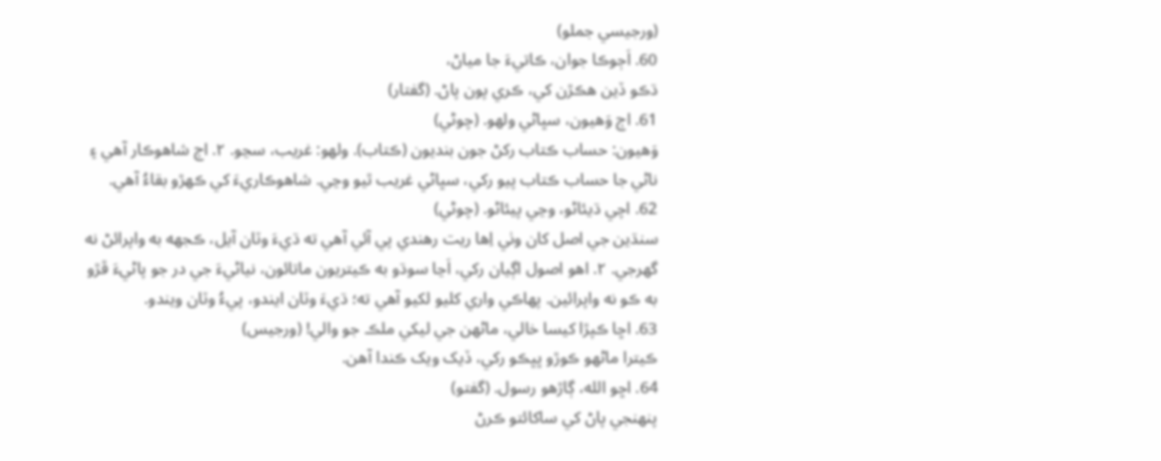(ورجيسي جملو)
60. اَڄوڪا جوان، ڪاتيءَ جا مياڻ،
ڌڪو ڏين هڪڙن کي، ڪري پون پاڻ. (گفتار)
61. اڄ وَهيون، سڀاڻي ولهو. (چوڻي)
وَهيون: حساب ڪتاب رکڻ جون بنديون (ڪتاب). ولهو: غريب، سڃو. ۲. اڄ شاهوڪار آهي ۽ ناڻي جا حساب ڪتاب پيو رکي، سڀاڻي غريب ٿيو وڃي. شاهوڪاريءَ کي ڪھڙو بقاءُ آهي.
62. اچي ڌيئاڻو، وڃي پيئاڻو. (چوڻي)
سنڌين جي اصل کان وٺي اِها ريت رهندي پي آئي آهي ته ڌيءَ وٽان آيل، ڪجهه به واپرائڻ نه گهرجي. ۲. اهو اصول اڳيان رکي، اَڃا سوڌو به ڪيتريون ماتائون، نياڻيءَ جي در جو پاڻيءَ ڦڙو به ڪو نه واپرائين. پھاڪي واري کليو لکيو آهي ته؛ ڌيءَ وٽان ايندو، پيءُ وٽان ويندو.
63. اڇا ڪپڙا کيسا خالي، ماڻھن جي ليکي ملڪ جو والي! (ورجيس)
ڪيترا ماڻهو ڪوڙو ڀڀڪو رکي، ڏيک ويک ڪندا آهن.
64. اڇو الله، ڳاڙهو رسول. (گفتو)
پنھنجي پاڻ کي ساکائتو ڪرڻ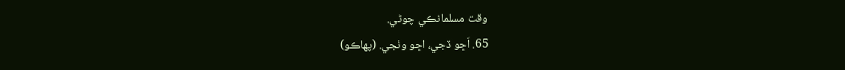وقت مسلمانڪي چوڻي.
65. اَڇو ڏجي، اڇو وٺجي. (پھاڪو)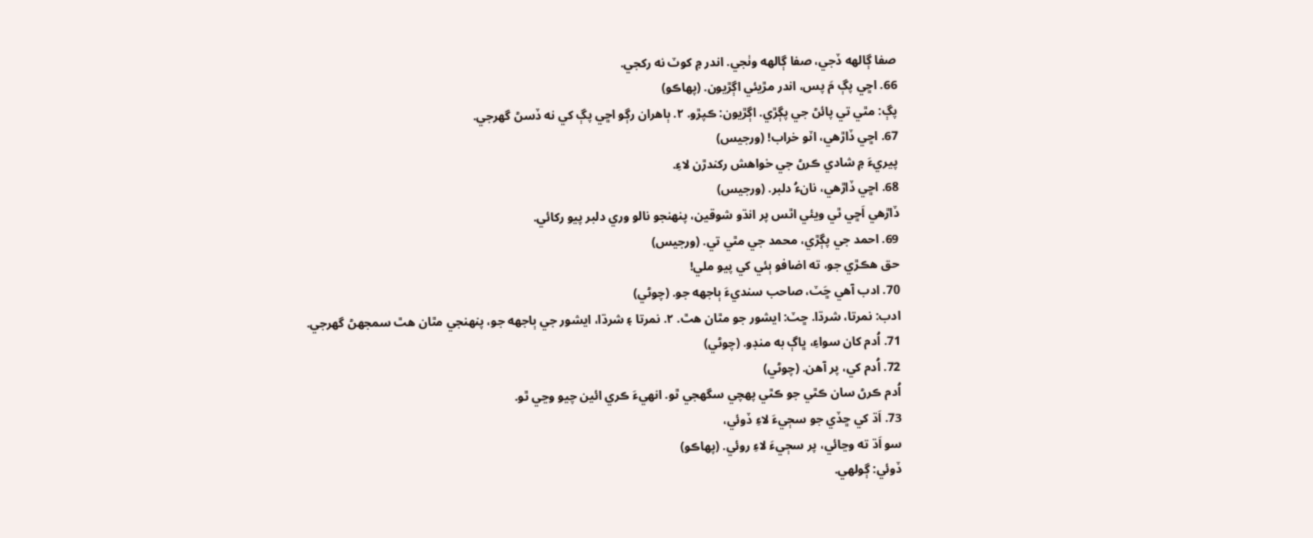صفا ڳالهه ڏجي، صفا ڳالهه وٺجي. اندر ۾ کوٽ نه رکجي.
66. اڇي پڳ مَ پس، اندر مڙيئي اڳڙيون. (پھاڪو)
پڳ: مٿي تي پائڻ جي پڳڙي. اڳڙيون: ڪپڙو. ۲. ٻاهران رڳو اڇي پڳ کي نه ڏسڻ گهرجي.
67. اڇي ڏاڙهي، اٽو خراب! (ورجيس)
پيريءَ ۾ شادي ڪرڻ جي خواهش رکندڙن لاءِ.
68. اڇي ڏاڙهي، نانءُ دلبر. (ورجيس)
ڏاڙهي اَڇي ٿي ويئي اٿس پر انڌو شوقين، پنھنجو نالو وري دلبر پيو رکائي.
69. احمد جي پڳڙي، محمد جي مٿي تي. (ورجيس)
حق هڪڙي جو، ته اضافو ٻئي کي پيو ملي!
70. ادب آهي ڇَٽ، صاحب سنديءَ ٻاجهه جو. (چوڻي)
ادب: نمرتا، شرڌا. ڇٽ: ايشور جو مٿان هٿ. ۲. نمرتا ۽ شرڌا، ايشور جي ٻاجهه جو، پنھنجي مٿان هٿ سمجهڻ گهرجي.
71. اُدم کان سواءِ، ڀاڳ به منڊو. (چوڻي)
72. اُدم کي، پر آھن. (چوڻي)
اُدم ڪرڻ سان ڪٿي جو ڪٿي پھچي سگهجي ٿو. انھيءَ ڪري ائين چيو وڃي ٿو.
73. اَڌ کي ڇڏي جو سڄيءَ لاءِ ڏوئي،
سو اَڌ ته وڃائي، پر سڄيءَ لاءِ روئي. (پھاڪو)
ڏوئي: ڳولهي.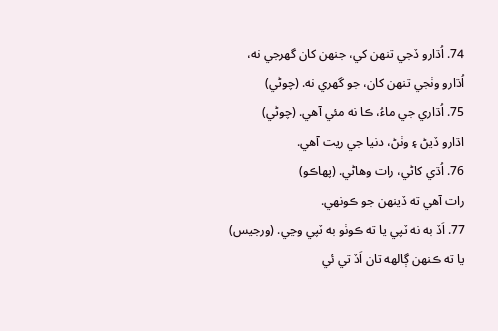74. اُڌارو ڏجي تنھن کي، جنھن کان گهرجي نه،
اُڌارو وٺجي تنھن کان، جو گهري نه. (چوڻي)
75. اُڌاري جي ماءُ، ڪا نه مئي آهي. (چوڻي)
اڌارو ڏيڻ ۽ وٺڻ، دنيا جي ريت آهي.
76. اُڌي کاڻي، رات وهاڻي. (پھاڪو)
رات آهي ته ڏينهن جو ڪونهي.
77. اَڏ به نه ٽپي يا ته ڪوٺو به ٽپي وڃي. (ورجيس)
يا ته ڪنھن ڳالهه تان اَڏ تي ئي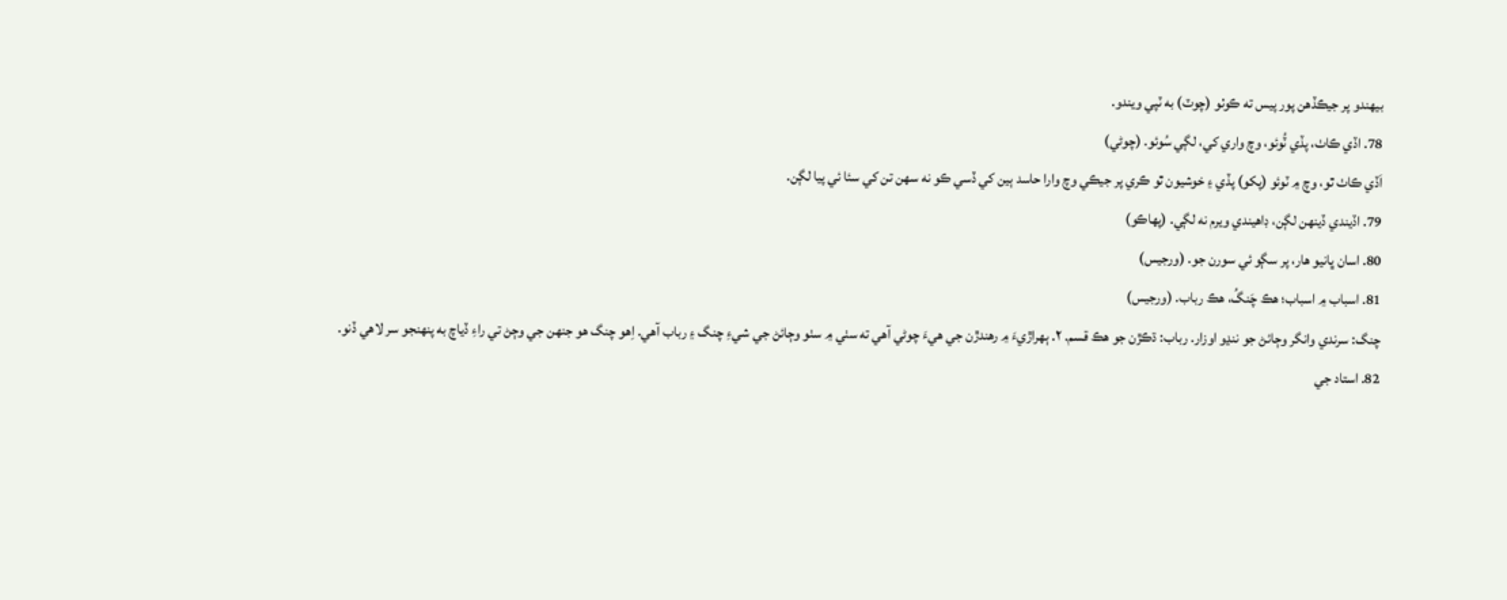بيهندو پر جيڪڏهن پور پيس ته ڪوٺو (چوٽ) به ٽپي ويندو.
78. اڏي ڪاٺ، پڏي ٽُوئو، وچ واري کي، لڳي سُوئو. (چوڻي)
اَڏي ڪاٺ ٿو، وچ ۾ ٽوئو (پکو) پڏي ۽ خوشيون ٿو ڪري پر جيڪي وچ وارا حاسد ٻين کي ڏسي ڪو نه سهن تن کي سئا ئي پيا لڳن.
79. اڏيندي ڏينهن لڳن، ڊاهيندي ويرم نه لڳي. (پھاڪو)
80. اسان ڀانيو هار، پر سڳو ئي سورن جو. (ورجيس)
81. اسباب ۾ اسباب؛ هڪ چَنگُ، هڪ رباب. (ورجيس)
چنگ: سرندي وانگر وڄائڻ جو ننڍو اوزار. رباب: ڌڪڙن جو هڪ قسم. ۲. ٻھراڙيءَ ۾ رهندڙن جي هيءَ چوڻي آهي ته سٺي ۾ سٺو وڄائڻ جي شيءِ چنگ ۽ رباب آهي. اِهو چنگ هو جنھن جي وڄڻ تي راءِ ڏياچ به پنھنجو سر لاهي ڏنو.
82. استاد جي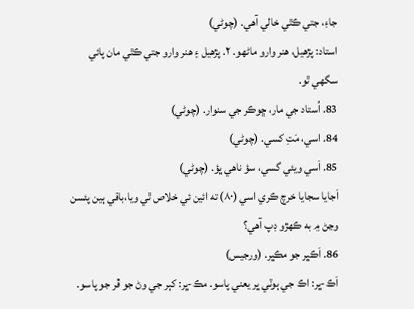جاءِ، جتي ڪٿي خالي آهي. (چوڻي)
استاد: پڙهيل، هنر وارو ماڻھو. ۲. پڙهيل ۽ هنر وارو جتي ڪٿي مان پائي سگهي ٿو.
83. اُستاد جي مار، ڇوڪر جي سنوار. (چوڻي)
84. اسي، مَتِ کسي. (چوڻي)
85. اَسي ويئي گسي، سؤ ناهي ڀؤ. (چوڻي)
اَجايا سجايا خرچ ڪري اسي (۸۰) ته ائين ئي خلاص ٿي ويا،باقي ٻين پئسن وڃڻ ۾ به ڪھڙو ڊپ آهي؟
86. اَڪڀر جو مڪڀر. (ورجيس)
اَڪ-ڀر: اڪ جي ٻوٽي ڀر يعني پاسو. مڪ-ڀر: کٻر جي وڻ جو ڦر جو پاسو.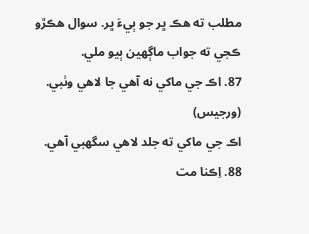مطلب ته هڪ ڀر جو ٻيءَ ڀر. سوال هڪڙو ڪجي ته جواب ماڳھين ٻيو ملي.
87. اڪ جي ماکي نه آهي جا لاهي وٺبي. (ورجيس)
اڪ جي ماکي ته جلد لاهي سگهبي آهي.
88. اِڪنا مت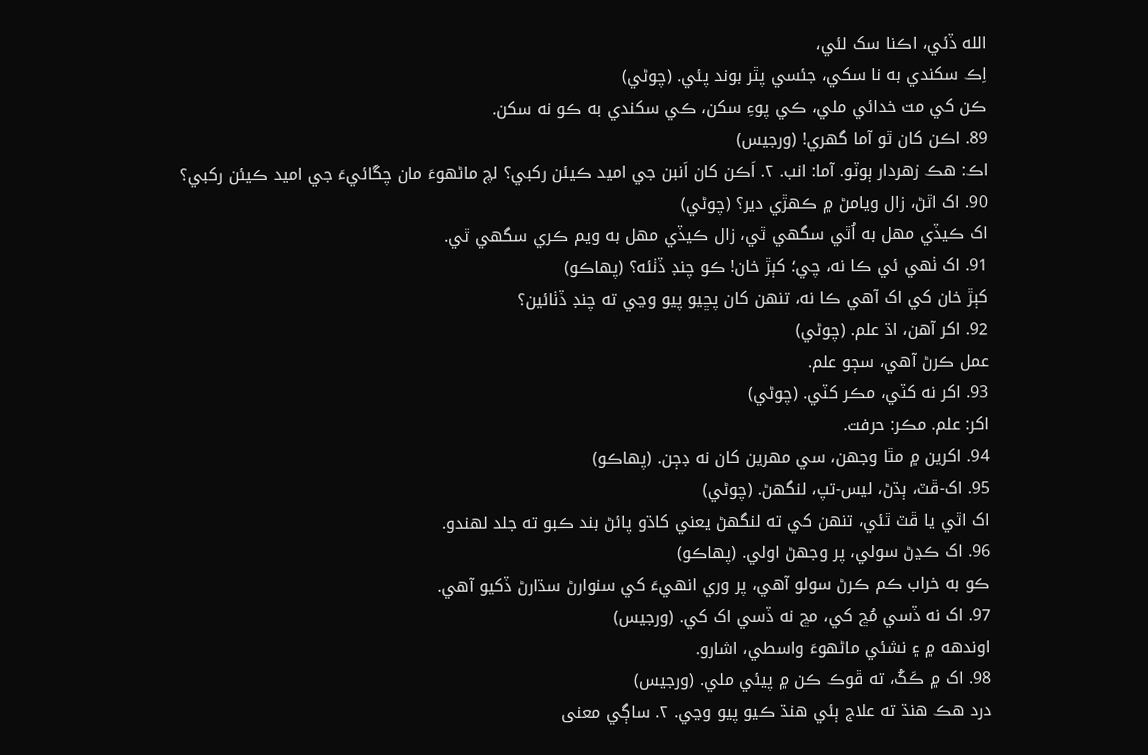الله ڏئي، اڪنا سک لئي،
اِڪ سکندي به نا سکي، جئسي پٿر بوند پئي. (چوڻي)
ڪن کي مت خدائي ملي، ڪي پوءِ سکن، ڪي سکندي به ڪو نه سکن.
89. اڪن کان ٿو آما گهري! (ورجيس)
اڪ: هڪ زهردار ٻوٽو. آما: انب. ۲. اَڪن کان اَنبن جي اميد ڪيئن رکبي؟ لچ ماڻھوءَ مان چڱائيءَ جي اميد ڪيئن رکبي؟
90. اک اٿڻ، زال ويامڻ ۾ ڪھڙي دير؟ (چوڻي)
اک ڪيڏي مھل به اُٿي سگهي ٿي، زال ڪيڏي مھل به ويم ڪري سگهي ٿي.
91. اک ٺھي ئي ڪا نه، چي؛ کٻڙ خان! ڪو چنڊ ڏٺئه؟ (پھاڪو)
کٻڙ خان کي اک آهي ڪا نه، تنھن کان پڇيو پيو وڃي ته چنڊ ڏٺائين؟
92. اکر آهن، اڌ علم. (چوڻي)
عمل ڪرڻ آهي، سڄو علم.
93. اکر نه کٽي، مڪر کٽي. (چوڻي)
اکر: علم. مڪر: حرفت.
94. اکرين ۾ مٿا وجهن، سي مهرين کان نه ڊڄن. (پھاڪو)
95. اک-ڦٽ، ٻڌڻ، ليس-تپ، لنگهڻ. (چوڻي)
اک اٿي يا ڦٽ ٿئي، تنهن کي ته لنگهڻ يعني کاڌو پائڻ بند ڪبو ته جلد لهندو.
96. اک ڪڍڻ سولي، پر وجهڻ اولي. (پھاڪو)
ڪو به خراب ڪم ڪرڻ سولو آهي، پر وري انھيءَ کي سنوارڻ سڌارڻ ڏکيو آهي.
97. اک نه ڏسي مُڇ کي، مڇ نه ڏسي اک کي. (ورجيس)
اوندهه ۾ ۽ نشئي ماڻھوءَ واسطي، اشارو.
98. اک ۾ ڪَکُ، ته ڦوڪ ڪن ۾ پيئي ملي. (ورجيس)
درد هڪ هنڌ ته علاج ٻئي هنڌ ڪيو پيو وڃي. ۲. ساڳي معنى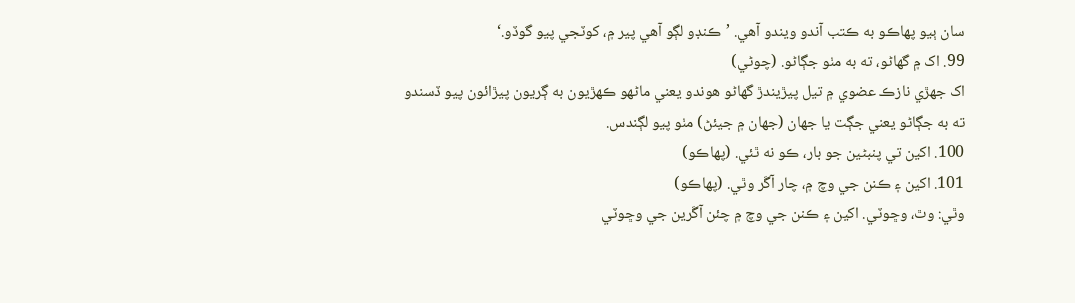سان ٻيو پھاڪو به ڪتب آندو ويندو آهي. ’ڪنڊو لڳو آهي پير ۾، کوٽجي پيو گوڏو.‘
99. اک ۾ گهاڻو، ته به مٺو جڳاڻو. (چوڻي)
اک جھڙي نازڪ عضوي ۾ تيل پيڙيندڙ گهاڻو هوندو يعني ماڻھو ڪھڙيون به ڳريون پيڙائون پيو ڏسندو ته به جڳاڻو يعني جڳت يا جهان (جھان ۾ جيئڻ) مٺو پيو لڳندس.
100. اکين تي پنبڻين جو بار، ڪو نه ٿئي. (پھاڪو)
101. اکين ۽ ڪنن جي وچ ۾، چار آڱر وٿي. (پھاڪو)
وٿي: وٿ، وڇوٽي. اکين ۽ ڪنن جي وچ ۾ چئن آڱرين جي وڇوٽي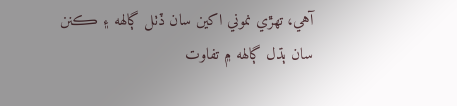آهي، تھڙي نموني اکين سان ڏٺل ڳالهه ۽ ڪنن سان ٻڌل ڳالهه ۾ تفاوت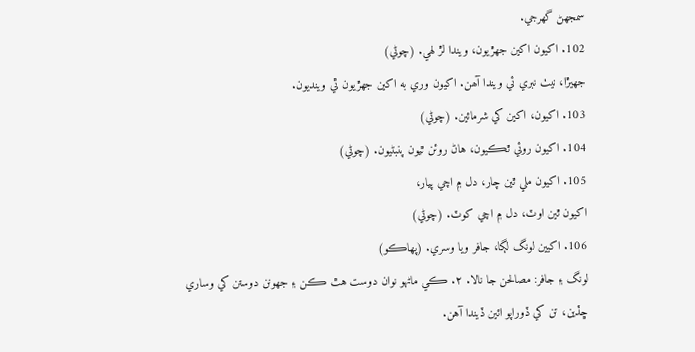سمجهڻ گهرجي.
102. اکيون اکين جھڙيون، ويندا لڙ لهي. (چوڻي)
جهيڙا، نيٺ نبري ئي ويندا آھن. اکيون وري به اکين جھڙيون ٿي وينديون.
103. اکيون، اکين کي شرمائين. (چوڻي)
104. اکيون روئي ٿڪيون، هاڻ روئن ٿيون پنبڻيون. (چوڻي)
105. اکيون ملي ٿين چار، دل ۾ اچي پيار،
اکيون ٿين اوٽ، دل ۾ اچي کوٽ. (چوڻي)
106. اکيين لونگ لڳا، جافر ويا وسري. (پھاڪو)
لونگ ۽ جافر: مصالحن جا نالا. ۲. ڪي ماڻهو نوان دوست هٿ ڪن ۽ جهونن دوستن کي وساري ڇڏين، تن کي ڏوراپو ائين ڏيندا آهن.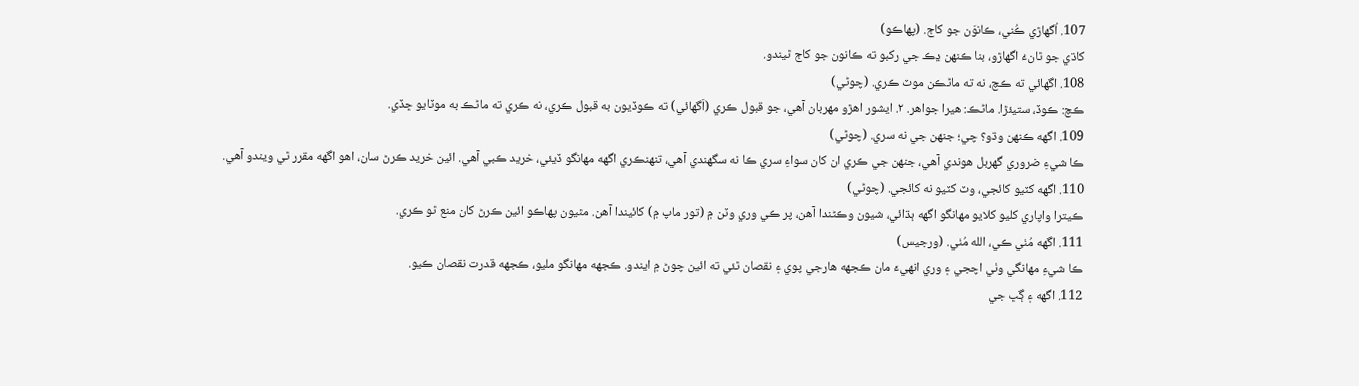107. اُگهاڙي ڪُني، ڪانوَن جو کاڄ. (پھاڪو)
کاڌي جو ٿانءُ اگهاڙو، بنا ڪنھن ڍڪ جي رکبو ته ڪانون جو کاڄ ٿيندو.
108. اگهائي ته ڪچ، نه ته ماڻڪن موٽ ڪري. (چوڻي)
ڪچ: ڪوڏ، ستيئڙا. ماڻڪ: هيرا جواهر. ۲. ايشور اهڙو مھربان آهي، جو قبول ڪري (اَگهائي) ته ڪوڏيون به قبول ڪري، نه ڪري ته ماڻڪ به موٽايو ڇڏي.
109. اگهه ڪنھن وڌو؟ چي؛ جنھن جي نه سري. (چوڻي)
ڪا شيءِ ضروري گهربل هوندي آهي، جنھن جي ڪري ان کان سواءِ سري ڪا نه سگهندي آهي، تنھنڪري اگهه مهانگو ڏيئي، خريد ڪبي آهي. ائين خريد ڪرڻ سان، اهو اگهه مقرر ٿي ويندو آهي.
110. اگهه کٽيو کائجي، وٽ کٽيو نه کائجي. (چوڻي)
ڪيترا واپاري کليو کلايو مهانگو اگهه ٻڌائي، شيون وڪڻندا آهن، پر ڪي وري وٽن ۾ (تور ماپ ۾) کائيندا آهن. مٿيون پھاڪو ائين ڪرڻ کان منع ٿو ڪري.
111. اگهه مُٺي ڪي، الله مُٺي. (ورجيس)
ڪا شيءِ مھانگي وٺي اچجي ۽ وري انھيءَ مان ڪجهه هارجي پوي ۽ نقصان ٿئي ته ائين چوڻ ۾ ايندو. ڪجهه مهانگو مليو، ڪجهه قدرت نقصان ڪيو.
112. اگهه ۽ ڳڀ جي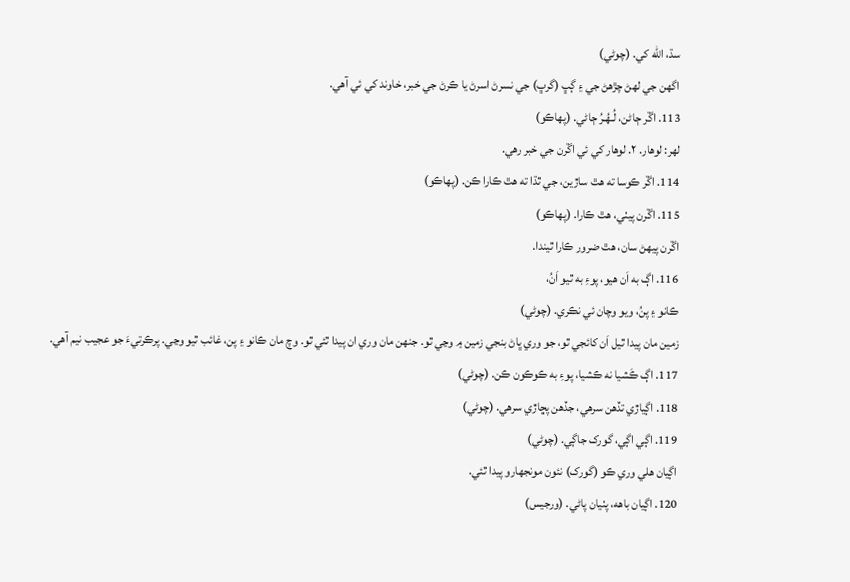سڌ، الله کي. (چوڻي)
اگهن جي لهڻ چڙهڻ جي ۽ ڳڀ (گرڀ) جي نسرڻ اسرڻ يا ڪرڻ جي خبر، خاوند کي ئي آهي.
113. اڱر ڄاڻن، لُـهُـرُ ڄاڻي. (پھاڪو)
لهر: لوهار. ۲. لوهار کي ئي اڱرن جي خبر رهي.
114. اڱر ڪوسا ته هٿ ساڙين، جي ٿڌا ته هٿ ڪارا ڪن. (پھاڪو)
115. اڱرن پيٺي، هٿ ڪارا. (پھاڪو)
اڱرن پيهڻ سان، هٿ ضرور ڪارا ٿيندا.
116. اڳ به اَن ھيو، پوءِ به ٿيو اَنُ،
ڪانو ۽ پنُ، ويو وچان ئي نڪري. (چوڻي)
زمين مان پيدا ٿيل اَن کائجي ٿو، جو وري ڀاڻ بنجي زمين ۾ وڃي ٿو. جنھن مان وري ان پيدا ٿئي ٿو. وچ مان ڪانو ۽ پن، غائب ٿيو وڃي. پرڪرتيءَ جو عجيب نيم آهي.
117. اڳ ڪَشيا نه ڪشيا، پوءِ به ڪوڪون ڪن. (چوڻي)
118. اڳياڙي تڏهن سرهي، جڏهن پڇاڙي سرهي. (چوڻي)
119. اڳي اڳي، گورک جاڳي. (چوڻي)
اڳيان هلي وري ڪو (گورک) نئون مونجهارو پيدا ٿئي.
120. اڳيان باهه، پٺيان پاڻي. (ورجيس)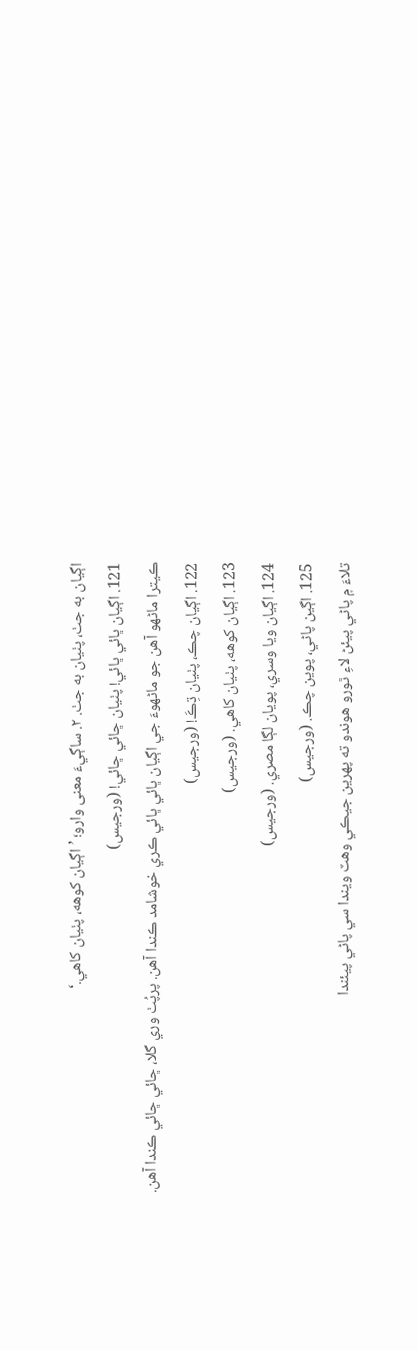اڳيان به جٺ، پٺيان به جٺ. ۲. ساڳيءَ معنى وارو؛ ’اڳيان کوهه، پٺيان کاهي.‘
121. اڳيان ڀائي ڀائي! پٺيان ڇائي ڇائي! (ورجيس)
ڪيترا ماڻھو آهن جو ماڻھوءَ جي اڳيان ڀائي ڀائي ڪري خوشامد ڪندا آهن. پرپُٺ وري گلا، ڇائي ڇائي ڪندا آهن.
122. اڳيان چڪ، پٺيان ڌِڪَ! (ورجيس)
123. اڳيان کوهه، پٺيان کاهي. (ورجيس)
124. اڳيان ويا وسري، پويان لڳا مصري. (ورجيس)
125. اڳين پاڻي، پوين چڪ. (ورجيس)
تلاءَ ۾ پاڻي پيئڻ لاءِ ٿورو هوندو ته پهرين جيڪي وهٽ ويندا سي پاڻي پيئندا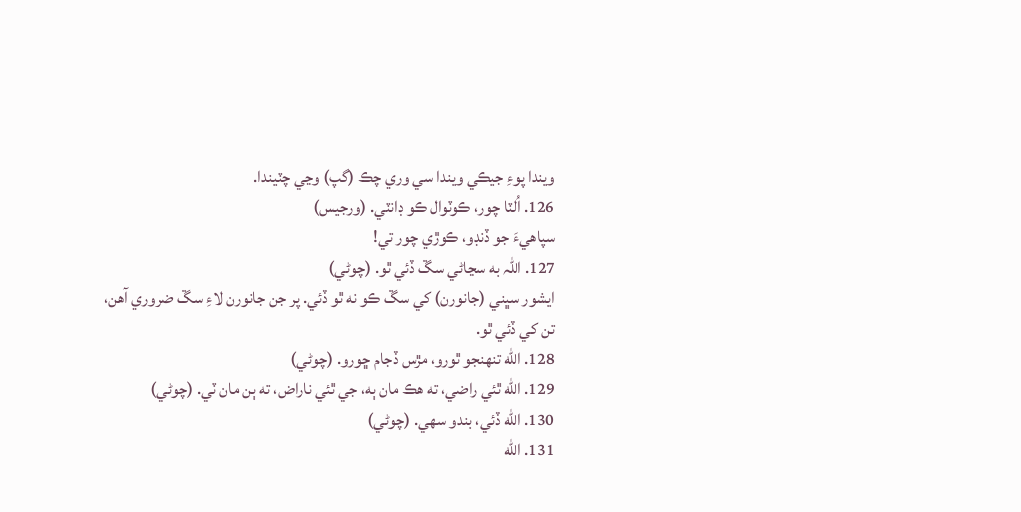ويندا پوءِ جيڪي ويندا سي وري چڪ (گپ) وڃي چٽيندا.
126. اُلٽا چور، ڪوٽوال ڪو ڊانٽي. (ورجيس)
سپاهيءَ جو ڏنڊو، ڪوڙي چور تي!
127. اللہ به سڃاڻي سڱ ڏئي ٿو. (چوڻي)
ايشور سڀني (جانورن) کي سڱ ڪو نه ٿو ڏئي. پر جن جانورن لاءِ سڱ ضروري آهن، تن کي ڏئي ٿو.
128. الله تنھنجو ٿورو، مڙس ڏجام ڇورو. (چوڻي)
129. الله ٿئي راضي، ته هڪ مان ٻه، جي ٿئي ناراض، ته ٻن مان ٽي. (چوڻي)
130. الله ڏئي، بندو سهي. (چوڻي)
131. الله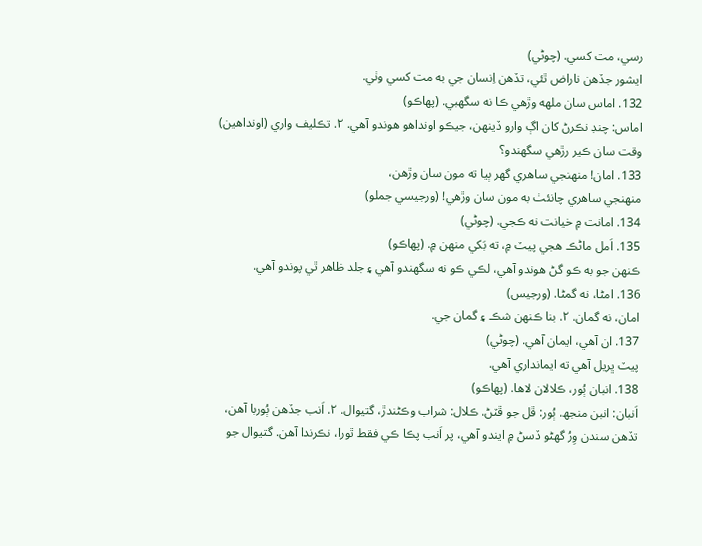رسي، مت کسي. (چوڻي)
ايشور جڏهن ناراض ٿئي، تڏهن اِنسان جي به مت کسي وٺي.
132. اماس سان ملهه وڙهي ڪا نه سگهبي. (پھاڪو)
اماس: چنڊ نڪرڻ کان اڳ وارو ڏينھن، جيڪو اونداهو هوندو آهي. ۲. تڪليف واري (اونداهين) وقت سان ڪير رڙهي سگهندو؟
133. امان! منھنجي ساهري گهر ٻيا ته مون سان وڙهن،
منھنجي ساهري چانئٺ به مون سان وڙهي! (ورجيسي جملو)
134. امانت ۾ خيانت نه ڪجي. (چوڻي)
135. اَمل ماڻڪ هجي پيٽ ۾، ته بَکي منھن ۾. (پھاڪو)
ڪنھن جو به ڪو گڻ هوندو آهي، لڪي ڪو نه سگهندو آهي ۽ جلد ظاهر ٿي پوندو آهي.
136. امڻا، نه گمڻا. (ورجيس)
امان، نه گمان. ۲. بنا ڪنھن شڪ ۽ گمان جي.
137. ان آهي، ايمان آهي. (چوڻي)
پيٽ ڀريل آهي ته ايمانداري آهي.
138. انبان ٻُور، ڪلالان لاها. (پھاڪو)
اَنبان: انبن منجھ. ٻُور: ڦل جو ڦٽڻ. ڪلال: شراب وڪڻندڙ، گتيوال. ۲. اَنب جڏهن ٻُوربا آهن، تڏهن سندن وِرُ گهڻو ڏسڻ ۾ ايندو آهي، پر اَنب پڪا ڪي فقط ٿورا، نڪرندا آهن. گتيوال جو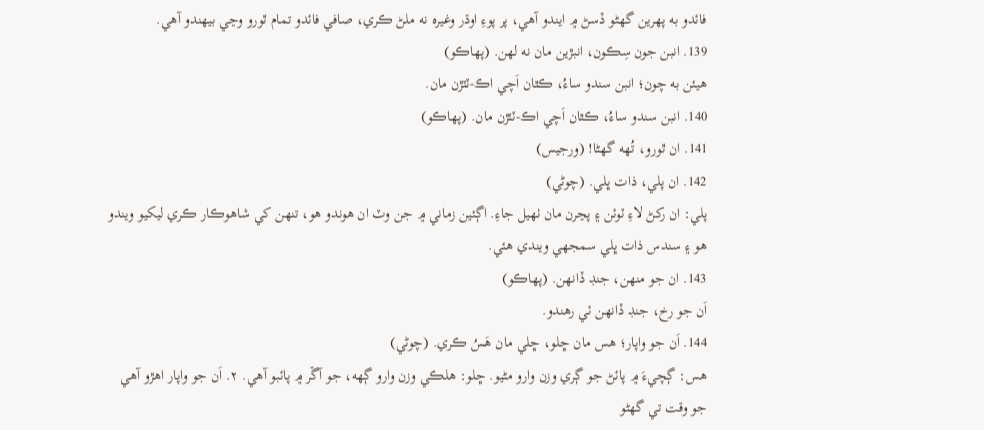فائدو به پھرين گهڻو ڏسڻ ۾ ايندو آهي، پر پوءِ اوڌر وغيره نه ملڻ ڪري، صافي فائدو تمام ٿورو وڃي بيھندو آهي.
139. انبن جون سِڪون، انبڙين مان نه لھن. (پھاڪو)
هيئن به چون؛ انبن سندو ساءُ، ڪٿان اَچي اڪ-ٽٽڙن مان.
140. انبن سندو ساءُ، ڪٿان اَچي اڪ-ٽٽڙن مان. (پھاڪو)
141. ان ٿورو، تُهه گهڻا! (ورجيس)
142. ان پلي، ذات ڀلي. (چوڻي)
پلي: ان رکڻ لاءِ ٽوئن ۽ پڃرن مان ٺھيل جاءِ. اڳئين زماني ۾ جن وٽ ان هوندو هو، تنھن کي شاهوڪار ڪري ليکيو ويندو هو ۽ سندس ذات ڀلي سمجهي ويندي هئي.
143. ان جو منھن، جنڊ ڏانهن. (پھاڪو)
اَن جو رخ، جنڊ ڏانھن ئي رهندو.
144. اَن جو واپار؛ هس مان ڇلو، ڇلي مان هَسُ ڪري. (چوڻي)
هس: ڳچيءَ ۾ پائڻ جو ڳري وزن وارو مڻيو. ڇلو: هلڪي وزن وارو ڳهه، جو آڱر ۾ پائبو آهي. ۲. اَن جو واپار اهڙو آهي جو وقت تي گهڻو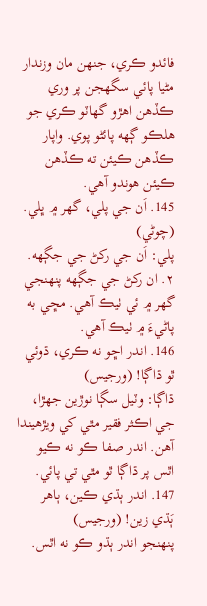فائدو ڪري، جنھن مان وزندار مڻيا پائي سگهجن پر وري ڪڏهن اهڙو گهاٽو ڪري جو هلڪو ڳهه پائڻو پوي. واپار ڪڏهن ڪيئن ته ڪڏهن ڪيئن هوندو آهي.
145. اَن جي پلي، گهر ۾ ڀلي. (چوڻي)
پلي: اَن جي رکڻ جي جڳهه. ۲. ان رکڻ جي جڳهه پنھنجي گهر ۾ ئي ٺيڪ آهي. مڇي به پاڻيءَ ۾ ٺيڪ آهي.
146. اندر اڇو نه ڪري، ڌوئي ٿو ڌاڳا! (ورجيس)
ڌاڳا: وٽيل سڳا نوڙين جھڙا، جي اڪثر فقير مٿي کي ويڙهيندا آهن. اندر صفا ڪو نه ڪيو اٿس پر ڌاڳا ٿو مٿي تي پائي.
147. اندر ٻڌي ڪين، ٻاهر ٻَڌي زين! (ورجيس)
پنھنجو اندر ٻڌو ڪو نه اٿس.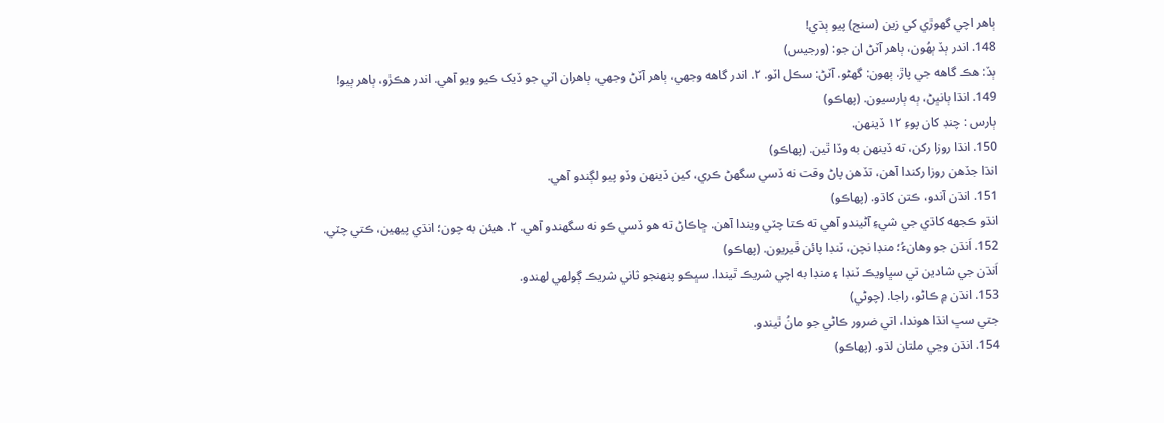ٻاهر اچي گهوڙي کي زين (سنج) پيو ٻڌي!
148. اندر ٻڏ ٻهُون، ٻاهر آٽڻ ان جو: (ورجيس)
ٻڏ: هڪ گاهه جي پاڙ. ٻهون: گهڻو. آٽڻ: سڪل اٽو. ۲. اندر گاهه وجهي، ٻاهر آٽڻ وجهي، ٻاهران اٽي جو ڏيک ڪيو ويو آهي. اندر هڪڙو، ٻاهر ٻيو!
149. انڌا ٻانڀڻ، ٻه ٻارسيون. (پھاڪو)
ٻارس : چنڊ کان پوءِ ۱۲ ڏينھن.
150. انڌا روزا رکن، ته ڏينھن به وڏا ٿين. (پھاڪو)
انڌا جڏهن روزا رکندا آهن، تڏهن پاڻ وقت نه ڏسي سگهڻ ڪري، کين ڏينھن وڏو پيو لڳندو آهي.
151. انڌن آندو، ڪتن کاڌو. (پھاڪو)
انڌو ڪجهه کاڌي جي شيءِ آڻيندو آهي ته ڪتا چٽي ويندا آهن. ڇاڪاڻ ته هو ڏسي ڪو نه سگهندو آهي. ۲. هيئن به چون؛ انڌي پيھين، ڪتي چٽي.
152. اَنڌن جو وهانءُ؛ منڊا نچن، ٽنڊا پائن ڦيريون. (پھاڪو)
اَنڌن جي شادين تي سڀاويڪ ٽنڊا ۽ منڊا به اچي شريڪ ٿيندا. سڀڪو پنھنجو ثاني شريڪ ڳولهي لهندو.
153. انڌن ۾ ڪاڻو، راجا. (چوڻي)
جتي سڀ انڌا هوندا، اتي ضرور ڪاڻي جو مانُ ٿيندو.
154. انڌن وڃي ملتان لڌو. (پھاڪو)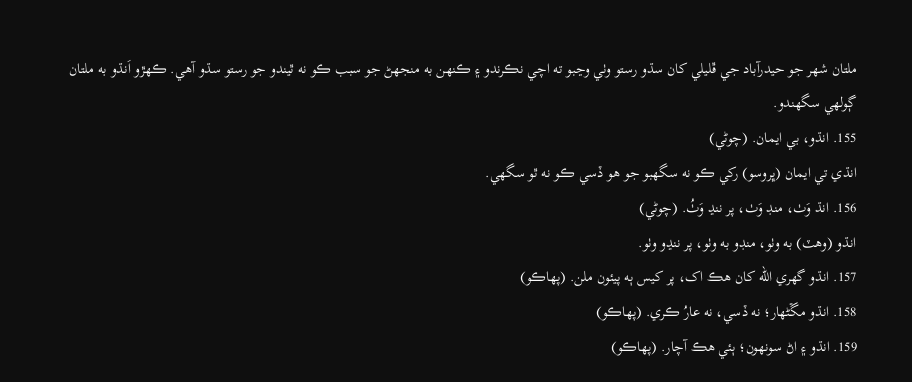ملتان شھر جو حيدرآباد جي ڦليلي کان سڌو رستو وٺي وڃبو ته اچي نڪرندو ۽ ڪنھن به منجهڻ جو سبب ڪو نه ٿيندو جو رستو سڌو آهي. ڪھڙو اَنڌو به ملتان ڳولهي سگهندو.
155. انڌو، بي ايمان. (چوڻي)
انڌي تي ايمان (ڀروسو) رکي ڪو نه سگهبو جو هو ڏسي ڪو نه ٿو سگهي.
156. انڌ وَٺ، منڊ وَٺ، پر ننڍ وَٺُ. (چوڻي)
انڌو (وهٽ) به وٺو، منڊو به وٺو، پر ننڍو وٺو.
157. انڌو گهري الله کان هڪ اک، پر کيس ٻه پيئون ملن. (پھاڪو)
158. انڌو مڱڻهار؛ نه ڏسي، نه عارُ ڪري. (پھاڪو)
159. انڌو ۽ اڻ سونھون؛ ٻئي هڪ آچار. (پھاڪو)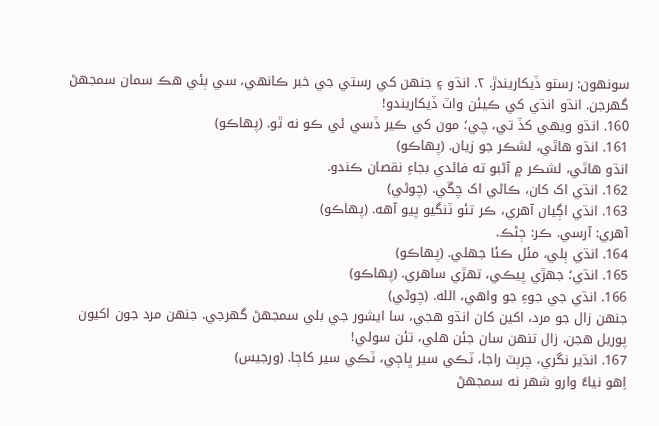سونھون: رستو ڏيکاريندڙ. ۲. انڌو ۽ جنھن کي رستي جي خبر ڪانھي، سي ٻئي هڪ سمان سمجهڻ گهرجن. انڌو انڌي کي ڪيئن واٽ ڏيکاريندو!
160. انڌو ويھي کڏ تي، چي؛ مون کي ڪير ڏسي ئي ڪو نه ٿو. (پھاڪو)
161. انڌو هاٿي، لشڪر جو زيان. (پھاڪو)
انڌو هاٿي، لشڪر ۾ آڻبو ته فائدي بجاءِ نقصان ڪندو.
162. انڌي اک کان، ڪاڻي اک چڱي. (چوڻي)
163. انڌي اڳيان آهري، ڪر تئو ٽنگيو پيو آهه. (پھاڪو)
آهري: آرسي. ڪر: ڄڻڪ.
164. انڌي ٻلي، مئل ڪئا جهلي. (پھاڪو)
165. انڌي؛ جھڙي پيڪي، تھڙي ساهري. (پھاڪو)
166. انڌي جي جوءِ جو واهي، الله. (چوڻي)
جنھن زال جو مرد، اکين کان انڌو ھجي، سا ايشور جي بلي سمجهڻ گهرجي. جنھن مرد جون اکيون پوريل ھجن، زال تنھن سان جئن هلي، تئن سولي!
167. انڌير نگري، چرٻٽ راجا، ٽڪي سير ڀاڄي، ٽڪي سير کاڄا. (ورجيس)
اِهو نياءُ وارو شھر نه سمجهڻ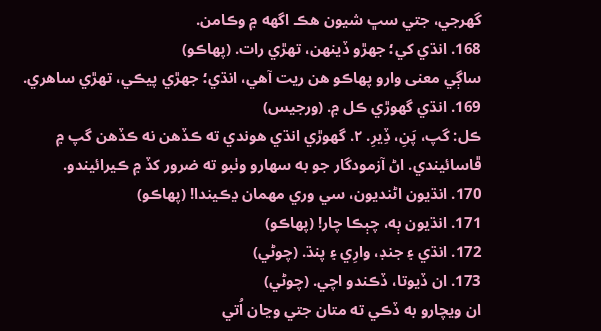گهرجي، جتي سڀ شيون هڪ اگهه ۾ وڪامن.
168. انڌي کي؛ جھڙو ڏينھن، تھڙي رات. (پھاڪو)
ساڳي معنى وارو پھاڪو هن ريت آهي، انڌي؛ جھڙي پيڪي، تھڙي ساهري.
169. انڌي گهوڙي ڪل ۾. (ورجيس)
ڪل: گپ، پَنِ، ڏِيرِ. ۲. گهوڙي انڌي هوندي ته ڪڏهن نه ڪڏهن گپ ۾ ڦاسائيندي. اڻ آزمودگار جو به سھارو وٺبو ته ضرور کڏ ۾ ڪيرائيندو.
170. انڌيون اڻنديون، سي وري مھمان ڍڪيندا! (پھاڪو)
171. انڌيون ٻه، چٻڪا چار! (پھاڪو)
172. انڌي ۽ جنڊ، وارِي ۽ پنڌ. (چوڻي)
173. ان ڏيوتا، ڏڪندو اچي. (چوڻي)
ان ويچارو به ڏڪي ته متان جتي وڃان اُتي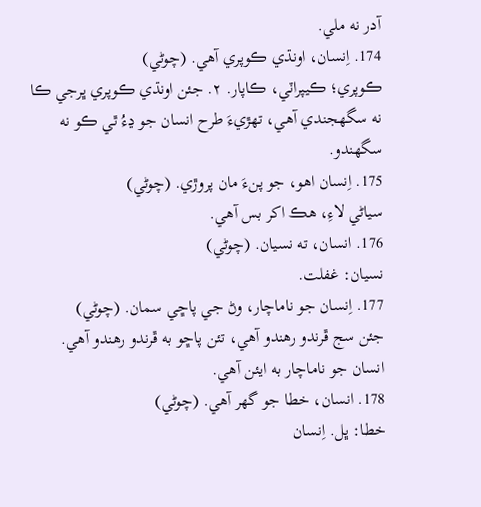آدر نه ملي.
174. اِنسان، اونڌي ڪوپري آهي. (چوڻي)
ڪوپري؛ ڪيپراٽي، ڪاپار. ۲. جئن اونڌي ڪوپري ڀرجي ڪا نه سگهجندي آهي، تھڙيءَ طرح انسان جو ڍءُ ٿي ڪو نه سگهندو.
175. اِنسان اهو، جو پنءَ مان پروڙي. (چوڻي)
سياڻي لاءِ، هڪ اکر بس آهي.
176. انسان، ته نسيان. (چوڻي)
نسيان: غفلت.
177. اِنسان جو ناماچار، وڻ جي پاڇي سمان. (چوڻي)
جئن سج ڦرندو رهندو آهي، تئن پاڇو به ڦرندو رهندو آهي. انسان جو ناماچار به ايئن آهي.
178. انسان، خطا جو گهر آهي. (چوڻي)
خطا: ڀل. اِنسان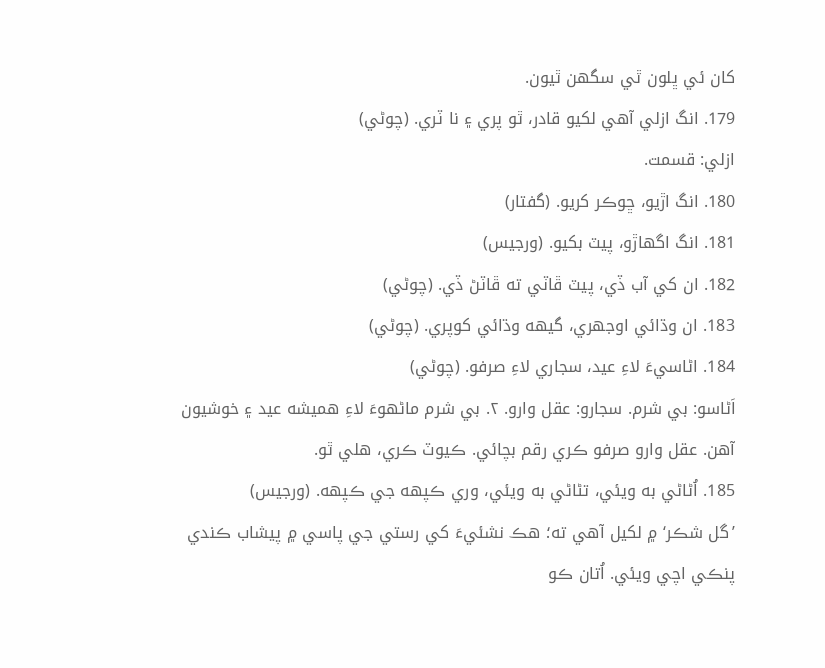کان ئي ڀلون ٿي سگهن ٿيون.
179. انگ ازلي آهي لکيو قادر، ٿو پري ۽ نا ٽري. (چوڻي)
ازلي: قسمت.
180. انگ اڙيو، ڇوڪر کريو. (گفتار)
181. انگ اگهاڙو، پيٽ بکيو. (ورجيس)
182. ان کي آب ڏي، پيٽ ڦاٽي ته ڦاٽڻ ڏي. (چوڻي)
183. ان وڌائي اوجهري، گيهه وڌائي کوپري. (چوڻي)
184. اڻاسيءَ لاءِ عيد، سجاري لاءِ صرفو. (چوڻي)
اَڻاسو: بي شرم. سجارو: عقل وارو. ۲. بي شرم ماڻھوءَ لاءِ هميشه عيد ۽ خوشيون آهن. عقل وارو صرفو ڪري رقم بچائي. ڪيوٽ ڪري، هلي ٿو.
185. اُڻاڻي به ويئي، تڻاڻي به ويئي، وري ڪپهه جي ڪپهه. (ورجيس)
’گل شڪر‘ ۾ لکيل آهي ته؛ هڪ نشئيءَ کي رستي جي پاسي ۾ پيشاب ڪندي پنڪي اچي ويئي. اُتان ڪو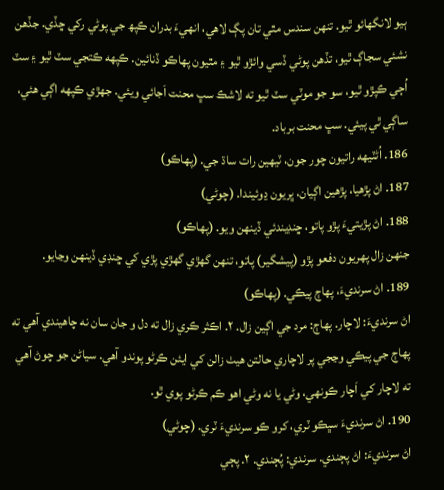ٻيو لانگهائو ٿيو. تنھن سندس مٿي تان پڳ لاهي، انھيءَ بدران ڪپھ جي پوڻي رکي ڇڏي. جڏهن نشئي سجاڳ ٿيو، تڏهن پوڻي ڏسي وائڙو ٿيو ۽ مٿيون پھاڪو ڏنائين. ڪپهه ڪتجي سٽ ٿيو ۽ سٽ اُڄي ڪپڙو ٿيو، سو جو موٽي سٽ ٿيو ته لاشڪ سڀ محنت اَجائي ويئي. جھڙي ڪپهه اڳي هئي، ساڳي ٿي پيئي. سڀ محنت برباد.
186. اُڻٽيهه راتيون چور جون، ٽيهين رات ساڌ جي. (پھاڪو)
187. اڻ پڙهيا، پڙهين اڳيان، ڀريون ڍوئيندا. (چوڻي)
188. اڻ پڙيتيءَ پڙو پاتو، ڇنڊيندئي ڏينهن ويو. (پھاڪو)
جنھن زال پھريون دفعو پڙو (پيشگير) پاتو، تنھن گهڙي گهڙي پڙي کي ڇنڊي ڏينھن وڃايو.
189. اڻ سرنديءَ، پهاڄ پيڪي. (پھاڪو)
اڻ سرنديءَ: لاچار. پھاڄ: مرد جي اڳين زال. ۲. اڪثر ڪري زال ته دل و جان سان نه چاهيندي آهي ته پھاڄ جي پيڪي وڃجي پر لاچاري حالتن هيٺ زالن کي ايئن ڪرڻو پوندو آهي. سياڻن جو چوڻ آهي ته لاچار کي اَچار ڪونهي، وڻي يا نه وڻي اهو ڪم ڪرڻو پوي ٿو.
190. اڻ سرنديءَ سڀڪو ٽري، کرو ڪو سرنديءَ ٽري. (چوڻي)
اڻ سرنديءَ: اڻ پڄندي. سرندي: پُڄندي. ۲. پڄي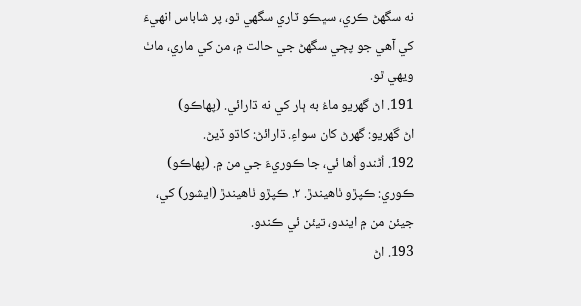نه سگهڻ ڪري، سڀڪو ٽاري سگهي ٿو، پر شاباس انھيءَ کي آهي جو پڄي سگهڻ جي حالت ۾، من کي ماري، ماٺ ويھي ٿو.
191. اڻ گهريو ماءُ به ٻار کي نه ڌارائي. (پھاڪو)
اڻ گهريو: گهرڻ کان سواءِ. ڌارائڻ: کاڌو ڏيڻ.
192. اُڻندو اُها ئي، جا ڪوريءَ جي من ۾. (پھاڪو)
ڪوري: ڪپڙو ٺاهيندڙ. ۲. ڪپڙو ٺاهيندڙ (ايشور) کي، جيئن من ۾ ايندو، تيئن ئي ڪندو.
193. اڻ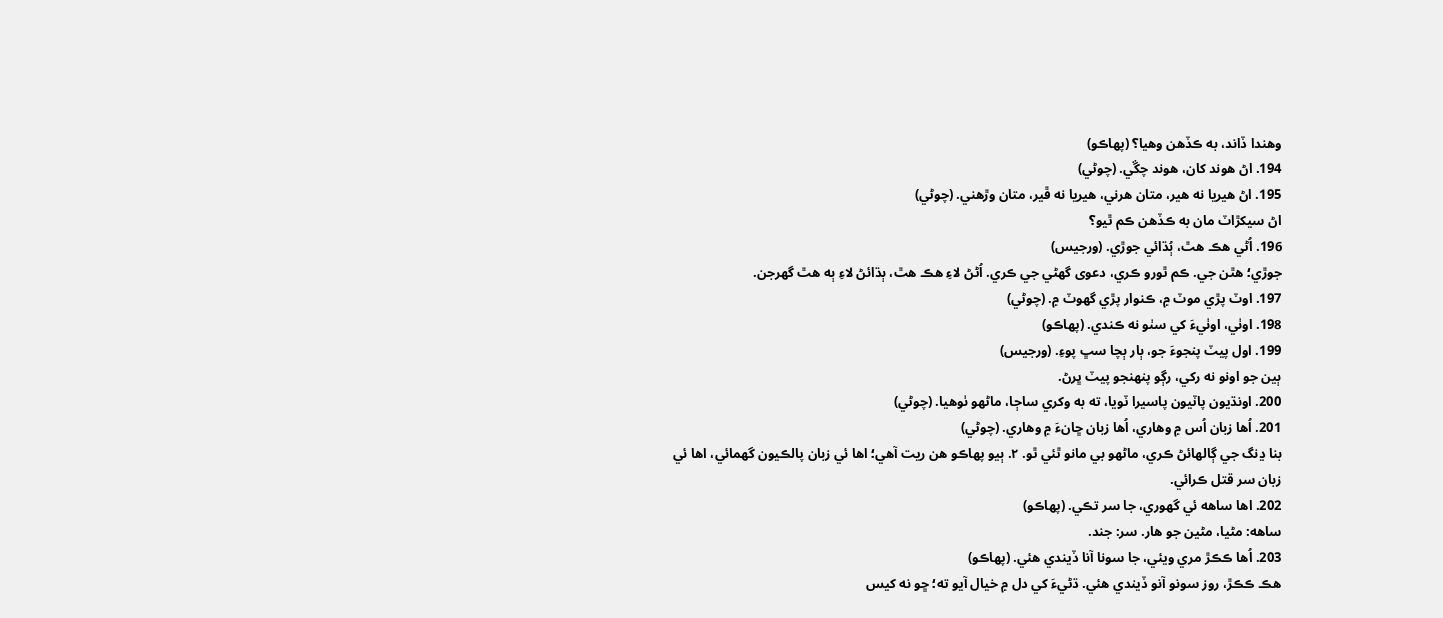وهندا ڏاند، به ڪڏهن وهيا؟ (پھاڪو)
194. اڻ هوند کان، هوند چڱي. (چوڻي)
195. اڻ هيريا نه هير، متان هرني، هيريا نه ڦير، متان وڙهني. (چوڻي)
اڻ سيکڙاٽ مان به ڪڏهن ڪم ٿيو؟
196. اُڻي هڪ هٿ، ٻُڌائي جوڙي. (ورجيس)
جوڙي؛ هٿن جي. ڪم ٿورو ڪري، دعوى گهڻي جي ڪري. اُڻڻ لاءِ هڪ هٿ، ٻڌائڻ لاءِ ٻه هٿ گهرجن.
197. اوٽ پڙي موٽ ۾، ڪنوار پڙي گهوٽ ۾. (چوڻي)
198. اوٺي، اوٺيءَ کي سٺو نه ڪندي. (پھاڪو)
199. اول پيٽ پنجوءَ جو، ٻار ٻچا سڀ پوءِ. (ورجيس)
ٻين جو اونو نه رکي، رڳو پنھنجو پيٽ ڀرڻ.
200. اونڌيون پاٽيون پاسيرا ٽويا، ته به وکري ساڄا، ماڻهو ٺوهيا. (چوڻي)
201. اُها زبان اُس ۾ وهاري، اُها زبان ڇانءَ ۾ وهاري. (چوڻي)
بنا ڍنگ جي ڳالهائڻ ڪري، ماڻھو بي مانو ٿئي ٿو. ۲. ٻيو پھاڪو هن ريت آهي؛ اها ئي زبان پالڪيون گهمائي، اها ئي زبان سر قتل ڪرائي.
202. اها ساهه ئي گهوري، جا سر تڪي. (پھاڪو)
ساهه: مڻيا، مڻين جو ھار. سر: جند.
203. اُها ڪڪڙ مري ويئي، جا سونا آنا ڏيندي هئي. (پھاڪو)
هڪ ڪڪڙ، روز سونو آنو ڏيندي هئي. ڌڻيءَ کي دل ۾ خيال آيو ته؛ ڇو نه کيس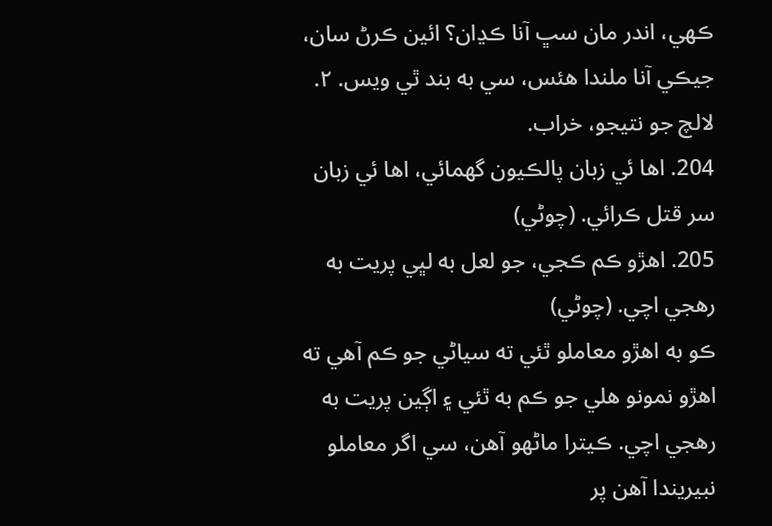ڪھي، اندر مان سڀ آنا ڪڍان؟ ائين ڪرڻ سان، جيڪي آنا ملندا هئس، سي به بند ٿي ويس. ۲. لالچ جو نتيجو، خراب.
204. اها ئي زبان پالڪيون گهمائي، اها ئي زبان سر قتل ڪرائي. (چوڻي)
205. اهڙو ڪم ڪجي، جو لعل به لڀي پريت به رهجي اچي. (چوڻي)
ڪو به اهڙو معاملو ٿئي ته سياڻي جو ڪم آهي ته اهڙو نمونو هلي جو ڪم به ٿئي ۽ اڳين پريت به رهجي اچي. ڪيترا ماڻھو آهن، سي اگر معاملو نبيريندا آهن پر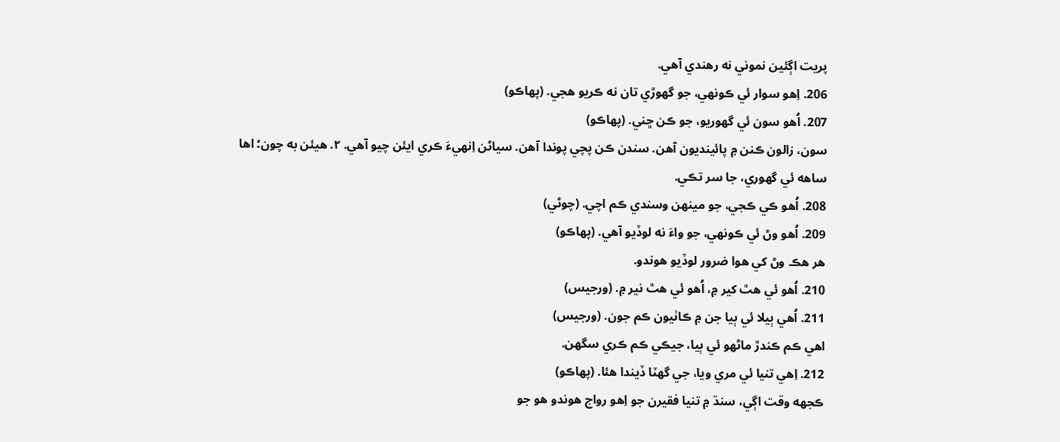پريت اڳئين نموني نه رهندي آهي.
206. اِهو سوار ئي ڪونهي، جو گهوڙي تان نه ڪريو هجي. (پھاڪو)
207. اُهو سون ئي گهوريو، جو ڪن ڇني. (پھاڪو)
سون، زالون ڪنن ۾ پائينديون آهن. سندن ڪن پچي پوندا آهن. سياڻن اِنھيءَ ڪري ايئن چيو آهي. ۲. هيئن به چون؛ اها ساهه ئي گهوري، جا سر تڪي.
208. اُهو ڪي ڪجي، جو مينھن وسندي ڪم اچي. (چوڻي)
209. اُهو وڻ ئي ڪونھي، جو واءَ نه لوڏيو آهي. (پھاڪو)
هر هڪ وڻ کي هوا ضرور لوڏيو هوندو.
210. اُهو ئي هٿ کير ۾، اُهو ئي هٿ نير ۾. (ورجيس)
211. اُهي ٻيلا ئي ٻيا جن ۾ ڪاٺيون ڪم جون. (ورجيس)
اهي ڪم ڪندڙ ماڻھو ئي ٻيا، جيڪي ڪم ڪري سگهن.
212. اِهي تنيا ئي مري ويا، جي گهٽا ڏيندا هئا. (پھاڪو)
ڪجهه وقت اڳي، سنڌ ۾ تنيا فقيرن جو اِهو رواج هوندو هو جو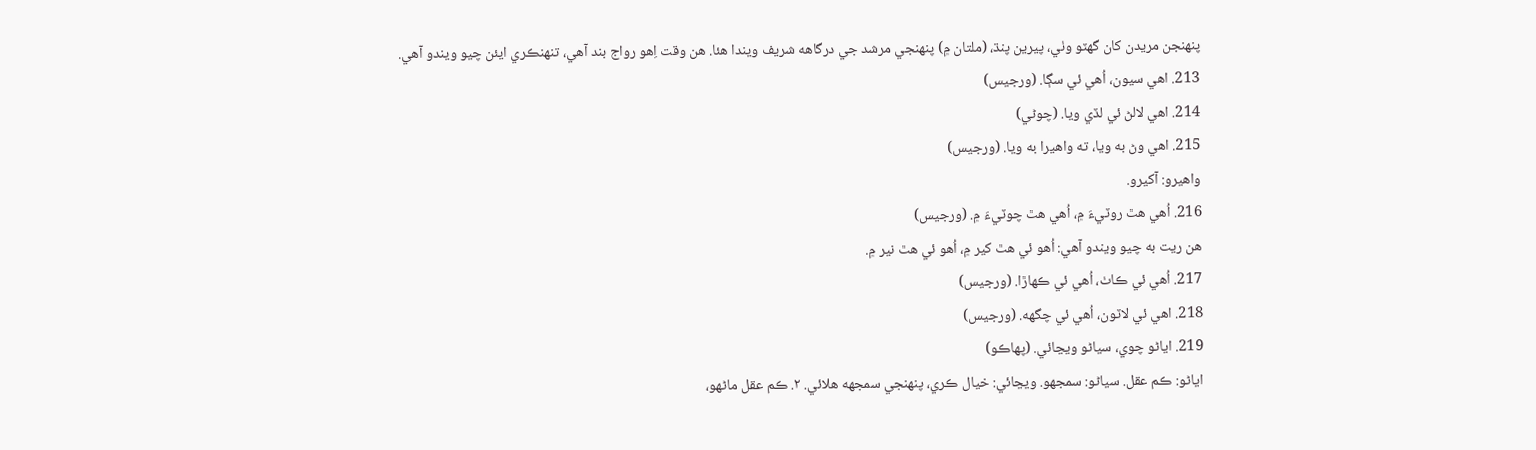پنھنجن مريدن کان گهٽو وٺي، پيرين پنڌ، (ملتان ۾) پنھنجي مرشد جي درگاهه شريف ويندا هئا. هن وقت اِهو رواج بند آهي، تنھنڪري ايئن چيو ويندو آهي.
213. اهي سيون، اُهي ئي سڳا. (ورجيس)
214. اهي لالڻ ئي لڏي ويا. (چوڻي)
215. اهي وڻ به ويا، ته واهيرا به ويا. (ورجيس)
واهيرو: آکيرو.
216. اُهي هٿ روٽيءَ ۾، اُهي هٿ چوٽيءَ ۾. (ورجيس)
هن ريت به چيو ويندو آهي: اُهو ئي هٿ کير ۾، اُهو ئي هٿ نير ۾.
217. اُهي ئي ڪاٺ، اُهي ئي ڪهاڙا. (ورجيس)
218. اهي ئي لاٽون، اُهي ئي چگهه. (ورجيس)
219. اياڻو چوي، سياڻو ويڃائي. (پھاڪو)
اياڻو: ڪم عقل. سياڻو: سمجهو. ويڃائي: خيال ڪري، پنھنجي سمجهه هلائي. ۲. ڪم عقل ماڻهو،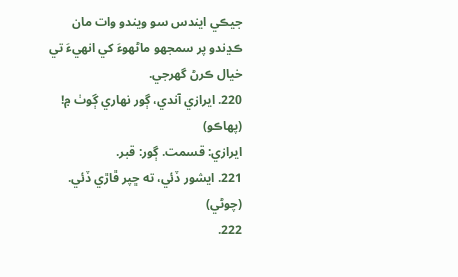جيڪي ايندس سو ويندو وات مان ڪڍندو پر سمجهو ماڻھوءَ کي انھيءَ تي خيال ڪرڻ گهرجي.
220. ايرازي آندي، ڳور نهاري ڳوٺ ۾! (پھاڪو)
ايرازي: قسمت. ڳور: قبر.
221. ايشور ڏئي، ته ڇپر ڦاڙي ڏئي. (چوڻي)
222.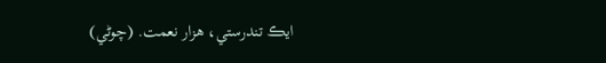ايڪ تندرستي، هزار نعمت. (چوڻي)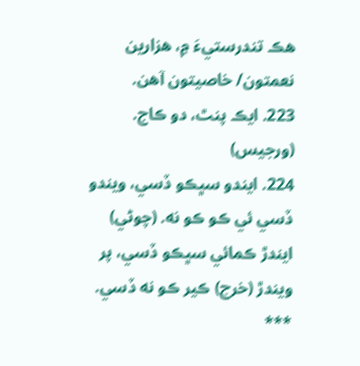هڪ تندرستيءَ ۾، هزارين نعمتون/ خاصيتون آهن.
223. ايڪ پنٿ، دو ڪاج. (ورجيس)
224. ايندو سڀڪو ڏسي، ويندو ڏسي ئي ڪو ڪو نه. (چوڻي)
ايندڙ ڪمائي سڀڪو ڏسي، پر ويندڙ (خرچ) ڪير ڪو نه ڏسي.
***